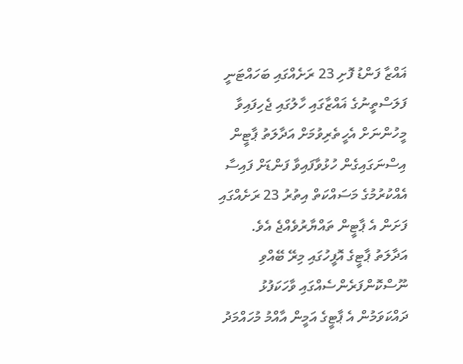ޣައްޒާ ފަންޑު ފޮށި 23 ރަށެއްގައި ބަހައްޓަނީ
ފަލަސްތީނުގެ ޣައްޒާގައި ހާލުގައި ޖެހިފައިވާ މީހުންނަށް އެހީތެރިވުމަށް އަދާލަތު ޕާޓީން އިސްނަގައިގެން ހުޅުވާފައިވާ ފަންޑަށް ފައިސާ އެއްކުރުމުގެ މަސައްކަތް އިތުރު 23 ރަށެއްގައި ފަށަން އެ ޕާޓީން ތައްޔާރުވެއްޖެ އެވެ.
އަދާލަތު ޕާޓީގެ އޮފީހުގައި މިރޭ ބޭއްވި ނޫސްކޮންފަރެންސެއްގައި ވާހަކަފުޅު ދައްކަވަމުން އެ ޕާޓީގެ އަމީން އާއްމު މުހައްމަދު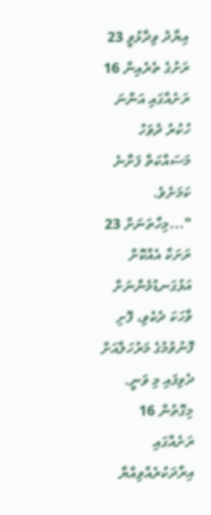އިޔާދު ވިދާޅުވީ 23 ރަށުގެ ތެރެއިން 16 ރަށެއްގައި އަންނަ ހުކުރު ދުވަހު މަސައްކަތް ފަށާނެ ކަމަށެވެ.
"...މިހާތަނަށް 23 ރަށަކާ އެއްކޮށް އަޅުގަނޑުމެންނަށް ވާހަކަ ދެކެވި، ފޮށި ފޮނުވުމުގެ މަރުހަލާއަށް ދެވިފައި މި ވަނީ. މިގޮތުން 16 ރަށެއްގައި އިރާދަކުރެއްވިއްޔާ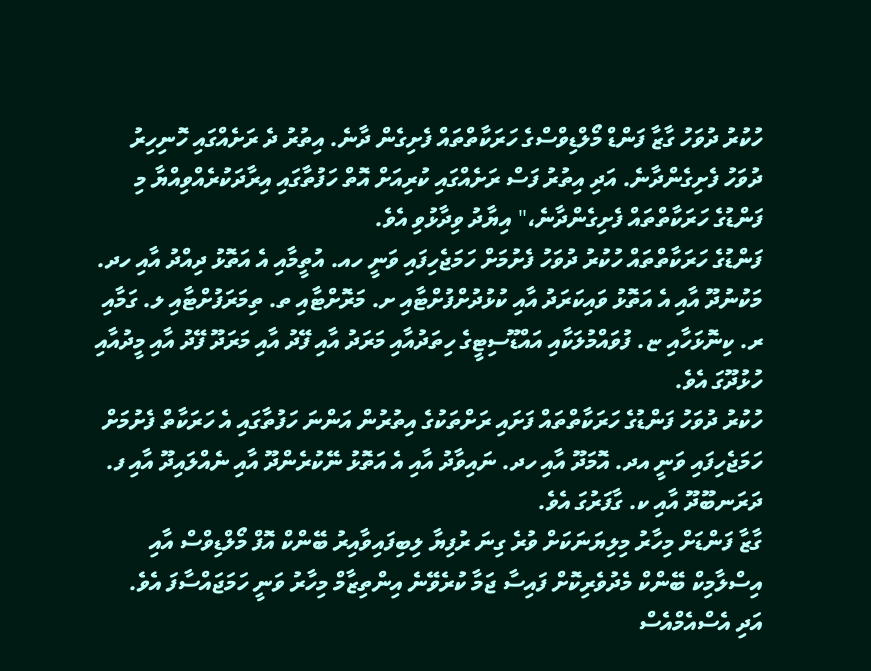ހުކުރު ދުވަހު ގާޒާ ފަންޑް މޯލްޑިވްސްގެ ހަރަކާތްތައް ފެށިގެން ދާނެ. އިތުރު ދެ ރަށެއްގައި ހޮނިހިރު ދުވަހު ފެށިގެންދާނެ. އަދި އިތުރު ފަސް ރަށެއްގައި ކުރިއަށް އޮތް ހަފުތާގައި އިރާދަކުރެއްވިއްޔާ މި ފަންޑުގެ ހަރަކާތްތައް ފެށިގެންދާނެ،" އިޔާދު ވިދާޅުވި އެވެ.
ފަންޑުގެ ހަރަކާތްތައް ހުކުރު ދުވަހު ފެށުމަށް ހަމަޖެހިފައި ވަނީ ހއ. އުތީމާއި އެ އަތޮޅު ދިއްދު އާއި ހދ. މަކުނުދޫ އާއި އެ އަތޮޅު ވައިކަރަދު އާއި ކުޅުދުށްފުށްޓާއި ށ. މަރޮށްޓާއި ތ. ތިމަރަފުށްޓާއި ލ. ގަމާއި ރ. ކިނޮޅަހާއި ޏ. ފުވައްމުލަކާއި އައްޑޫސިޓީގެ ހިތަދުއާއި މަރަދު އާއި ފޭދު އާއި މަރަދޫ ފޭދު އާއި މީދުއާއި ހުޅުދޫގަ އެވެ.
ހުކުރު ދުވަހު ފަންޑުގެ ހަރަކާތްތައް ފަށައި ރަށްތަކުގެ އިތުރުން އަންނަ ހަފުތާގައި އެ ހަރަކާތް ފެށުމަށް ހަމަޖެހިފައި ވަނީ އދ. އޮމަދޫ އާއި ހދ. ނައިވާދު އާއި އެ އަތޮޅު ނޭކުރެންދޫ އާއި ނެއްލައިދޫ އާއި ފ. ދަރަނބޫދޫ އާއި ކ. ގާފަރުގަ އެވެ.
ގާޒާ ފަންޑަށް މިހާރު މިލިޔަނަކަށް ވުރެ ގިނަ ރުފިޔާ ލިބިފައިވާއިރު ބޭންކް އޮފް މޯލްޑިވްސް އާއި އިސްލާމިކް ބޭންކް މެދުވެރިކޮށް ފައިސާ ޖަމާ ކުރެވޭނެ އިންތިޒާމް މިހާރު ވަނީ ހަމަޖައްސާފަ އެވެ.
އަދި އެސްއެމްއެސް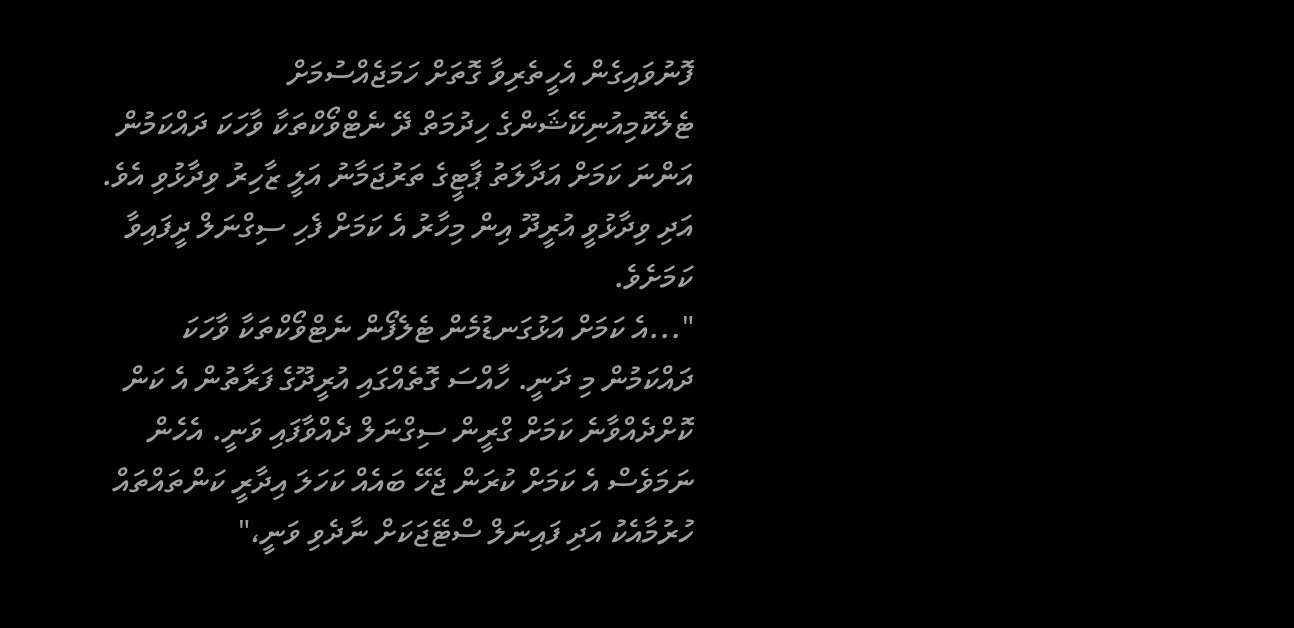ފޮނުވައިގެން އެހީތެރިވާ ގޮތަށް ހަމަޖެއްސުމަށް ޓެލެކޮމިއުނިކޭޝަންގެ ހިދުމަތް ދޭ ނެޓްވޯކްތަކާ ވާހަކަ ދައްކަމުން އަންނަ ކަމަށް އަދާލަތު ޕާޓީގެ ތަރުޖަމާނު އަލީ ޒާހިރު ވިދާޅުވި އެވެ. އަދި ވިދާޅުވީ އުރީދޫ އިން މިހާރު އެ ކަމަށް ފެހި ސިގްނަލް ދީފައިވާ ކަމަށެވެ.
"...އެ ކަމަށް އަޅުގަނޑުމެން ޓެލެފޯން ނެޓްވޯކްތަކާ ވާހަކަ ދައްކަމުން މި ދަނީ. ހާއްސަ ގޮތެއްގައި އުރީދޫގެ ފަރާތުން އެ ކަން ކޮށްދެއްވާނެ ކަމަށް ގްރީން ސިގްނަލް ދެއްވާފައި ވަނީ. އެހެން ނަމަވެސް އެ ކަމަށް ކުރަން ޖެހޭ ބައެއް ކަހަލަ އިދާރީ ކަންތައްތައް ހުރުމާއެކު އަދި ފައިނަލް ސްޓޭޖަކަށް ނާދެވި ވަނީ،"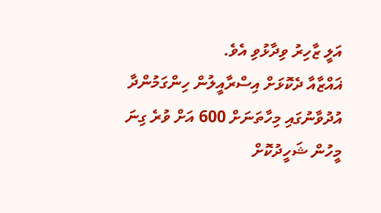އަލީ ޒާހިރު ވިދާޅުވި އެވެ.
ޣައްޒާއާ ދެކޮޅަށް އިސްރާއީލުން ހިންގަމުންދާ އުދުވާނުގައި މިހާތަނަށް 600 އަށް ވުރެ ގިނަ މީހުން ޝަހީދުކޮށް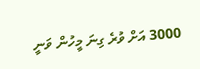3000 އަށް ވުރެ ގިނަ މީހުން ވަނީ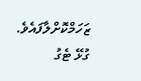ޒަހަމްކޮށްލާފައެވެ.
ގުޅޭ ޓެގު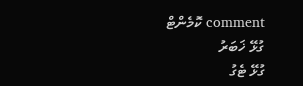comment ކޮމެންޓް
ގުޅޭ ޚަބަރު
ގުޅޭ ޓެގު